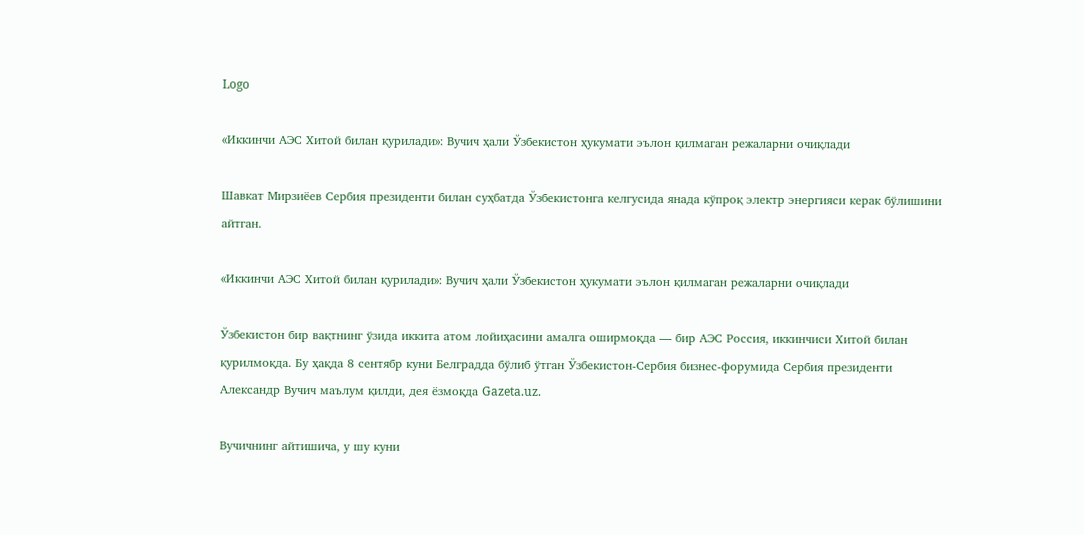Logo

«Иккинчи АЭС Хитой билан қурилади»: Вучич ҳали Ўзбекистон ҳукумати эълон қилмаган режаларни очиқлади

Шавкат Мирзиёев Сербия президенти билан суҳбатда Ўзбекистонга келгусида янада кўпроқ электр энергияси керак бўлишини айтган.

«Иккинчи АЭС Хитой билан қурилади»: Вучич ҳали Ўзбекистон ҳукумати эълон қилмаган режаларни очиқлади

Ўзбекистон бир вақтнинг ўзида иккита атом лойиҳасини амалга оширмоқда — бир АЭС Россия, иккинчиси Хитой билан қурилмоқда. Бу ҳақда 8 сентябр куни Белградда бўлиб ўтган Ўзбекистон-Сербия бизнес-форумида Сербия президенти Александр Вучич маълум қилди, дея ёзмоқда Gazeta.uz.

Вучичнинг айтишича, у шу куни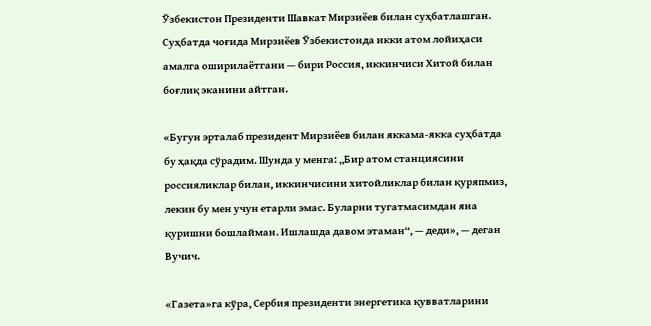Ўзбекистон Президенти Шавкат Мирзиёев билан суҳбатлашган. Суҳбатда чоғида Мирзиёев Ўзбекистонда икки атом лойиҳаси амалга оширилаётгани — бири Россия, иккинчиси Хитой билан боғлиқ эканини айтган.

«Бугун эрталаб президент Мирзиёев билан яккама-якка суҳбатда бу ҳақда сўрадим. Шунда у менга: „Бир атом станциясини россияликлар билан, иккинчисини хитойликлар билан қуряпмиз, лекин бу мен учун етарли эмас. Буларни тугатмасимдан яна қуришни бошлайман. Ишлашда давом этаман“, — деди», — деган Вучич.

«Газета»га кўра, Сербия президенти энергетика қувватларини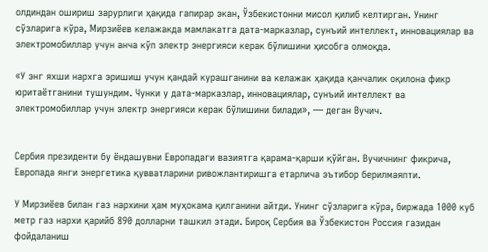олдиндан ошириш зарурлиги ҳақида гапирар экан, Ўзбекистонни мисол қилиб келтирган. Унинг сўзларига кўра, Мирзиёев келажакда мамлакатга дата-марказлар, сунъий интеллект, инновациялар ва электромобиллар учун анча кўп электр энергияси керак бўлишини ҳисобга олмоқда.

«У энг яхши нархга эришиш учун қандай курашганини ва келажак ҳақида қанчалик оқилона фикр юритаётганини тушундим. Чунки у дата-марказлар, инновациялар, сунъий интеллект ва электромобиллар учун электр энергияси керак бўлишини билади», — деган Вучич.


Сербия президенти бу ёндашувни Европадаги вазиятга қарама-қарши қўйган. Вучичнинг фикрича, Европада янги энергетика қувватларини ривожлантиришга етарлича эътибор берилмаяпти.

У Мирзиёев билан газ нархини ҳам муҳокама қилганини айтди. Унинг сўзларига кўра, биржада 1000 куб метр газ нархи қарийб 890 долларни ташкил этади. Бироқ Сербия ва Ўзбекистон Россия газидан фойдаланиш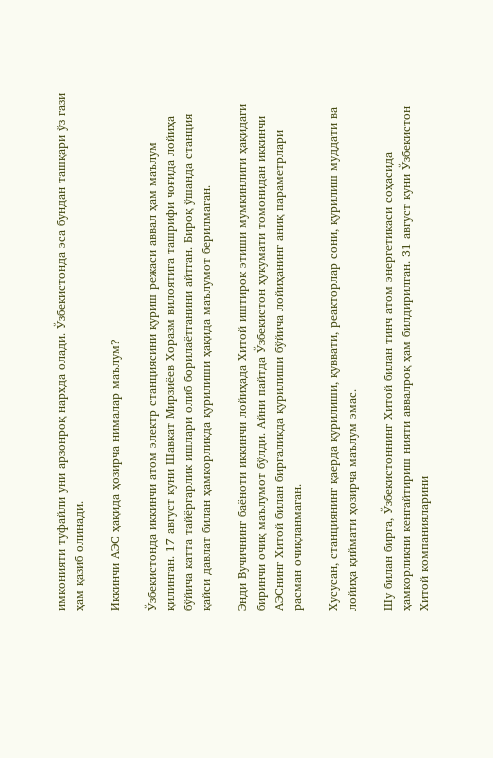имконияти туфайли уни арзонроқ нархда олади. Ўзбекистонда эса бундан ташқари ўз гази ҳам қазиб олинади.

Иккинчи АЭС ҳақида ҳозирча нималар маълум?

Ўзбекистонда иккинчи атом электр станциясини қуриш режаси аввал ҳам маълум қилинган. 17 август куни Шавкат Мирзиёев Хоразм вилоятига ташрифи чоғида лойиҳа бўйича катта тайёргарлик ишлари олиб борилаётганини айтган. Бироқ ўшанда станция қайси давлат билан ҳамкорликда қурилиши ҳақида маълумот берилмаган.

Энди Вучичнинг баёноти иккинчи лойиҳада Хитой иштирок этиши мумкинлиги ҳақидаги биринчи очиқ маълумот бўлди. Айни пайтда Ўзбекистон ҳукумати томонидан иккинчи АЭСнинг Хитой билан биргаликда қурилиши бўйича лойиҳанинг аниқ параметрлари расман очиқланмаган.

Хусусан, станциянинг қаерда қурилиши, қуввати, реакторлар сони, қурилиш муддати ва лойиҳа қиймати ҳозирча маълум эмас.

Шу билан бирга, Ўзбекистоннинг Хитой билан тинч атом энергетикаси соҳасида ҳамкорликни кенгайтириш нияти аввалроқ ҳам билдирилган. 31 август куни Ўзбекистон Хитой компанияларини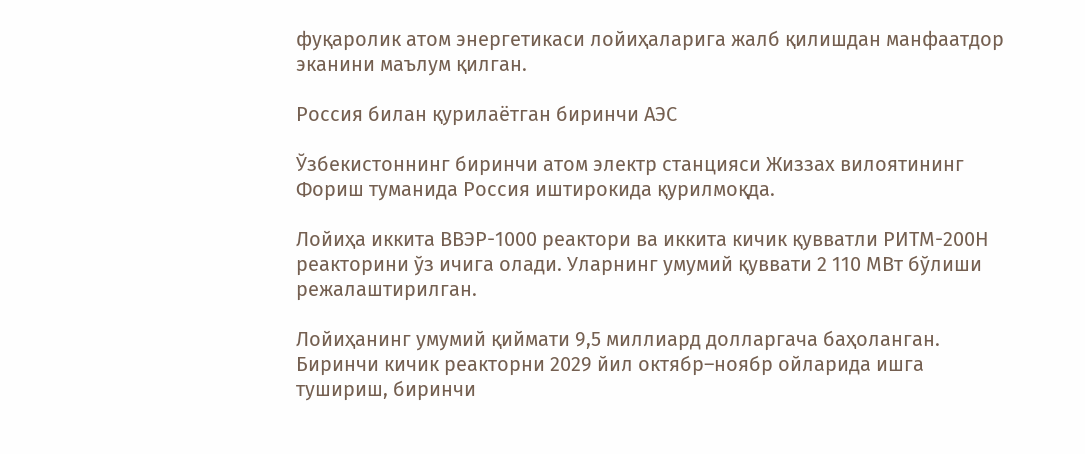фуқаролик атом энергетикаси лойиҳаларига жалб қилишдан манфаатдор эканини маълум қилган.

Россия билан қурилаётган биринчи АЭС

Ўзбекистоннинг биринчи атом электр станцияси Жиззах вилоятининг Фориш туманида Россия иштирокида қурилмоқда.

Лойиҳа иккита ВВЭР-1000 реактори ва иккита кичик қувватли РИТМ-200Н реакторини ўз ичига олади. Уларнинг умумий қуввати 2 110 МВт бўлиши режалаштирилган.

Лойиҳанинг умумий қиймати 9,5 миллиард долларгача баҳоланган. Биринчи кичик реакторни 2029 йил октябр–ноябр ойларида ишга тушириш, биринчи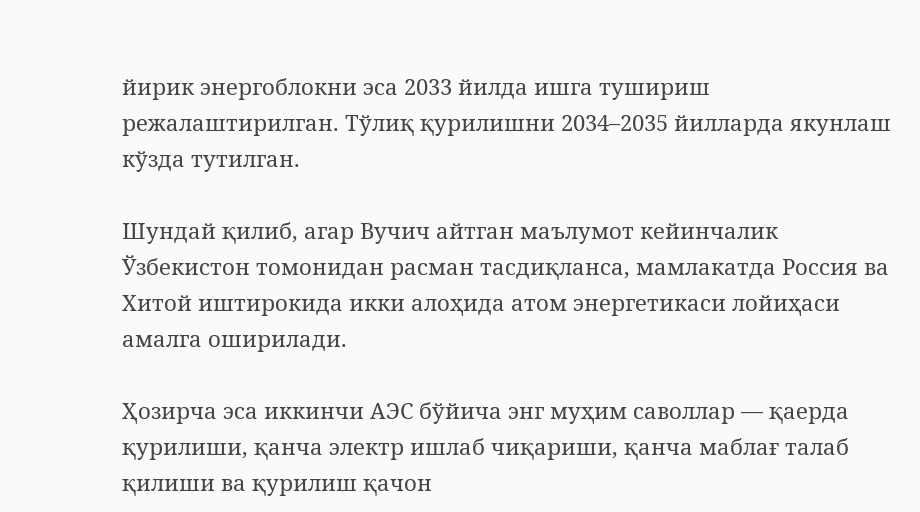йирик энергоблокни эса 2033 йилда ишга тушириш режалаштирилган. Тўлиқ қурилишни 2034–2035 йилларда якунлаш кўзда тутилган.

Шундай қилиб, агар Вучич айтган маълумот кейинчалик Ўзбекистон томонидан расман тасдиқланса, мамлакатда Россия ва Хитой иштирокида икки алоҳида атом энергетикаси лойиҳаси амалга оширилади.

Ҳозирча эса иккинчи АЭС бўйича энг муҳим саволлар — қаерда қурилиши, қанча электр ишлаб чиқариши, қанча маблағ талаб қилиши ва қурилиш қачон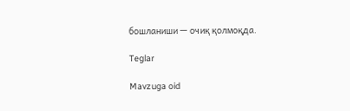бошланиши — очиқ қолмоқда.

Teglar

Mavzuga oid